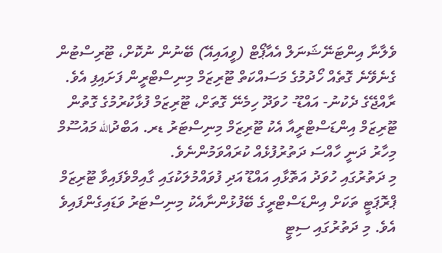ވެލާނާ އިންޓަނޭޝަނަލް އެއާޕޯޓް (ވީއައިއޭ) ބޭނުން ނުކޮށް، ޓޫރިސްޓުން ގެނެވޭނެ ގޮތެއް ހޯދުމުގެ މަސައްކަތް ޓޫރިޒަމް މިނިސްޓްރީން ފަށައިފި އެވެ.
ރާއްޖޭގެ ދެކުނު- އައްޑޫ- ހުވަދޫ ހިމެނޭ ގޮތަށް، ޓޫރިޒަމް ފުޅާކުރުމުގެ ގޮތުން ޓޫރިޒަމް އިންޑަސްޓްރީއާ އެކު ޓޫރިޒަމް މިނިސްޓަރު ޑރ. އަބްދުالله މައުސޫމް މިހާރު ދަނީ ހާއްސަ ދަތުރުފުޅެއް ކުރައްވަމުންނެވެ.
މި ދަތުރުގައި ހުވަދު އަތޮޅާއި އައްޑޫ އަދި ފުވައްމުލަކުގައި ގާއިމްވެފައިވާ ޓޫރިޒަމް ޕްރޮޕަޓީ ތަކަށް އިންޑަސްޓްރީގެ ބޭފުޅުންނާއެކު މިނިސްޓަރު ވަޑައިގެންފައިވެ އެވެ. މި ދަތުރުގައި ސިޓީ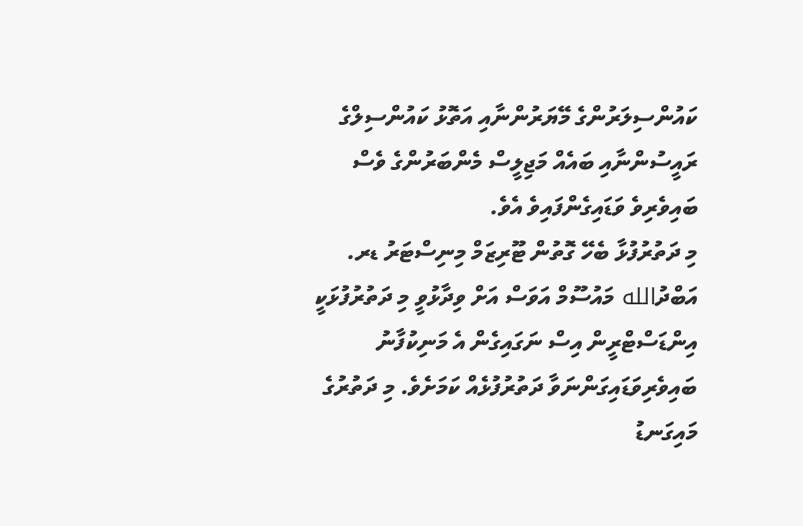ކައުންސިލަރުންގެ މޭޔަރުންނާއި އަތޮޅު ކައުންސިލްގެ ރައީސުންނާއި ބައެއް މަޖިލީސް މެންބަރުންގެ ވެސް ބައިވެރިވެ ވަޑައިގެންފައިވެ އެވެ.
މި ދަތުރުފުޅާ ބެހޭ ގޮތުން ޓޫރިޒަމް މިނިސްޓަރު ޑރ. އަބްދުالله މައުސޫމް އަވަސް އަށް ވިދާޅުވީ މި ދަތުރުފުޅަކީ އިންޑަސްޓްރީން އިސް ނަގައިގެން އެ މަނިކުފާނު ބައިވެރިވަޑައިގަންނަވާ ދަތުރުފުޅެއް ކަމަށެވެ. މި ދަތުރުގެ މައިގަނޑު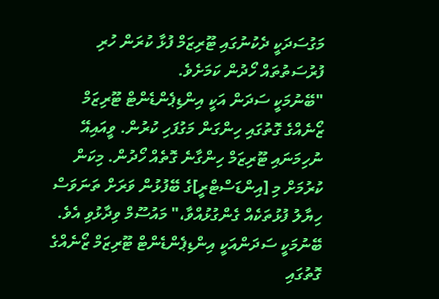މަގުސަދަކީ ދެކުނުގައި ޓޫރިޒަމް ފުޅާ ކުރަން ހުރި ފުރުސަތުތައް ހޯދުން ކަމަށެވެ.
"ބޭނުމަކީ ސަދަން އަކީ އިންޑިޕެންޑެންޓް ޓޫރިޒަމް ޒޯނެއްގެ ގޮތުގައި ހިންގަން މަގުފަހި ކުރުން. ވީއައިއޭ ނުހިމަނައި ޓޫރިޒަމް ހިންގާނެ ގޮތެއް ހޯދުން. މިކަން ކުރުމަށް މި [އިންޑަސްޓްރީ]ގެ ބޭފުޅުން ވަރަށް ތަނަވަސް ހިޔާލު ފުޅުތަކެއް ގެންގުޅުއްވާ،" މައުސޫމް ވިދާޅުވި އެވެ.
ބޭނުމަކީ ސަދަންއަކީ އިންޑިޕެންޑެންޓް ޓޫރިޒަމް ޒޯނެއްގެ ގޮތުގައި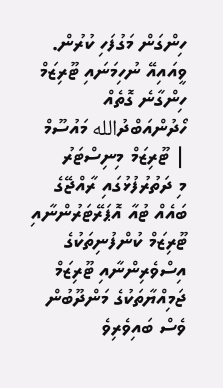ހިންގަން މަގުފަހި ކުރުން. ވީއައިއޭ ނުހިމަނައި ޓޫރިޒަމް ހިންގާނެ ގޮތެއް ހޯދުންއަބްދުالله މައުސޫމް | ޓޫރިޒަމް މިނިސްޓަރު
މި ދަތުރުފުޅުގައި ރާއްޖޭގެ ބައެއް ޓުއާ އޮޕަރޭޓަރުންނާއި ޓޫރިޒަމް ކުންފުނިތަކުގެ އިސްވެރިންނާއި ޓޫރިޒަމް ޖަމިއްޔާތަކުގެ މަންދޫބުން ވެސް ބައިވެރިވެ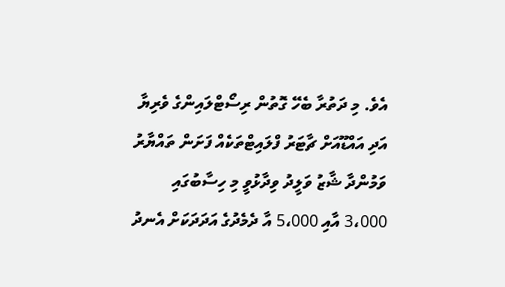އެވެ. މި ދަތުރާ ބެހޭ ގޮތުން ރިސޯޓްލައިންގެ ވެރިޔާ އަދި އައްޑޫއަށް ޗާޓަރު ފްލައިޓްތަކެއް ފަށަން ތައްޔާރު ވަމުންދާ ޝާޒު ވަލީދު ވިދާޅުވީ މި ހިސާބުގައި 3،000 އާއި 5،000 އާ ދެމެދުގެ އަދަދަކަށް އެނދު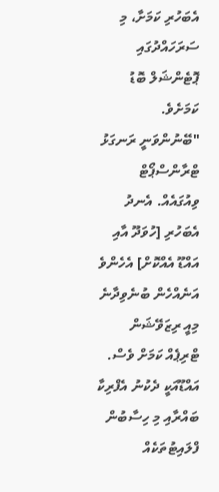އެބަހުރި ކަމަށާ، މި ސަރަހައްދުގައި ޕޮޓެންޝަލް ބޮޑު ކަމަށެވެ.
"ބޭނުންވަނީ ރަނގަޅު ޓްރާންސްޕޯޓް ވިއުގައެއް. އެނދު އެބަހުރި [ހުވަދޫ އާއި އައްޑޫ އެއްކޮށް] އެހެންވެ އަނެއްހެން ބުނެވިދާނެ މިއީ ރިޒަވޭޝަން ޓްރިޕެއް ކަމަށް ވެސް. އައްޑޫއަކީ ދެކުނު އެފްރިކާ ބައްރާއި މި ހިސާބުން ފްލައިޓުތަކެއް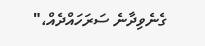ގެނެވިދާނެ ސަރަހައްދެއް،"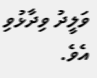ވަލީދު ވިދާޅުވި އެވެ.